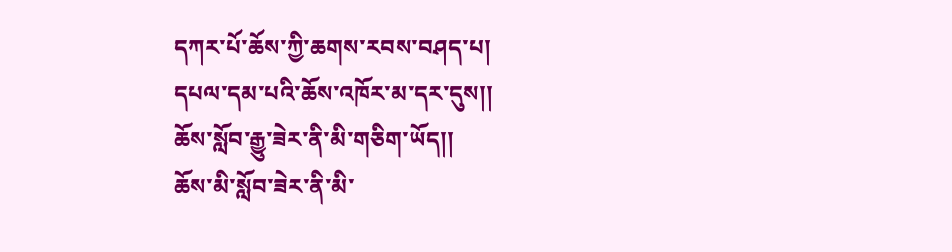དཀར་པོ་ཆོས་ཀྱི་ཆགས་རབས་བཤད་པ།
དཔལ་དམ་པའི་ཆོས་འཁོར་མ་དར་དུས།།
ཆོས་སློབ་རྒྱུ་ཟེར་ནི་མི་གཅིག་ཡོད།།
ཆོས་མི་སློབ་ཟེར་ནི་མི་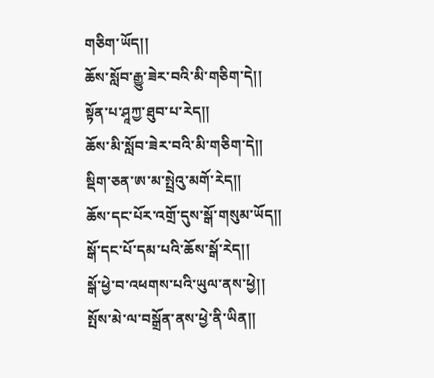གཅིག་ཡོད།།
ཆོས་སློབ་རྒྱུ་ཟེར་བའི་མི་གཅིག་དེ།།
སྟོན་པ་ཤཱཀྱ་ཐུབ་པ་རེད།།
ཆོས་མི་སློབ་ཟེར་བའི་མི་གཅིག་དེ།།
སྡིག་ཅན་ཨ་མ་སྤྲེའུ་མགོ་རེད།།
ཆོས་དང་པོར་འགྲོ་དུས་སྒོ་གསུམ་ཡོད།།
སྒོ་དང་པོ་དམ་པའི་ཆོས་སྒོ་རེད།།
སྒོ་ཕྱེ་བ་འཕགས་པའི་ཡུལ་ནས་ཕྱེ།།
སྤོས་མེ་ལ་བསྒྲོན་ནས་ཕྱེ་ནི་ཡིན།།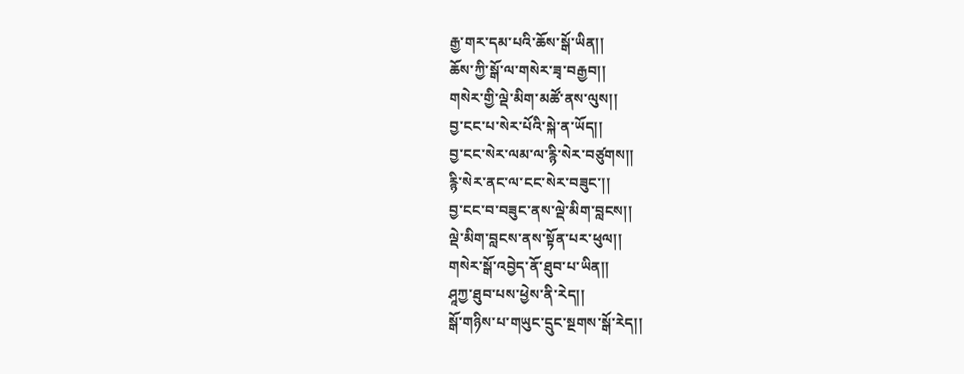རྒྱ་གར་དམ་པའི་ཆོས་སྒོ་ཡིན།།
ཆོས་ཀྱི་སྒོ་ལ་གསེར་ཟྭ་བརྒྱབ།།
གསེར་གྱི་ལྡེ་མིག་མཚོ་ནས་ལུས།།
བྱ་ངང་པ་སེར་པོའི་སྐེ་ན་ཡོད།།
བྱ་ངང་སེར་ལམ་ལ་རྙི་སེར་བཙུགས།།
རྙི་སེར་ནང་ལ་ངང་སེར་བཟུང་།།
བྱ་ངང་བ་བཟུང་ནས་ལྡེ་མིག་བླངས།།
ལྡེ་མིག་བླངས་ནས་སྟོན་པར་ཕུལ།།
གསེར་སྒོ་འབྱེད་ནོ་ཐུབ་པ་ཡིན།།
ཤཱཀྱ་ཐུབ་པས་ཕྱེས་ནི་རེད།།
སྒོ་གཉིས་པ་གཡུང་དྲུང་སྔགས་སྒོ་རེད།།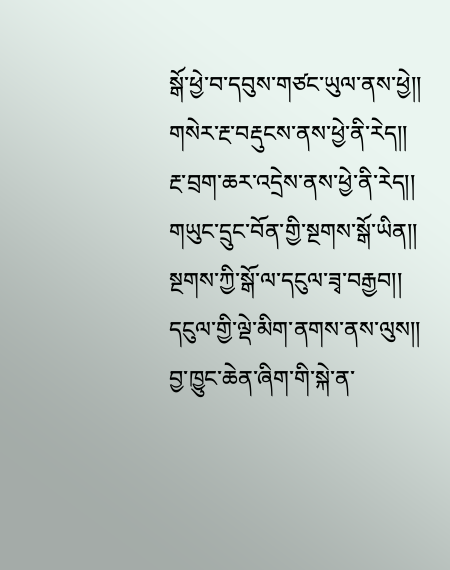སྒོ་ཕྱེ་བ་དབུས་གཙང་ཡུལ་ནས་ཕྱེ།།
གསེར་རྔ་བརྡུངས་ནས་ཕྱེ་ནི་རེད།།
རྔ་བྲག་ཆར་འདྲེས་ནས་ཕྱེ་ནི་རེད།།
གཡུང་དྲུང་བོན་གྱི་སྔགས་སྒོ་ཡིན།།
སྔགས་ཀྱི་སྒོ་ལ་དངུལ་ཟྭ་བརྒྱབ།།
དངུལ་གྱི་ལྡེ་མིག་ནགས་ནས་ལུས།།
བྱ་ཁྱུང་ཆེན་ཞིག་གི་སྐེ་ན་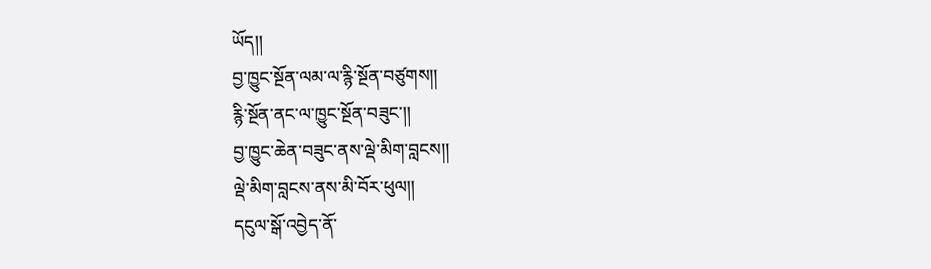ཡོད།།
བྱ་ཁྱུང་སྔོན་ལམ་ལ་རྙི་སྔོན་བཙུགས།།
རྙི་སྔོན་ནང་ལ་ཁྱུང་སྔོན་བཟུང་།།
བྱ་ཁྱུང་ཆེན་བཟུང་ནས་ལྡེ་མིག་བླངས།།
ལྡེ་མིག་བླངས་ནས་མི་བོར་ཕུལ།།
དངུལ་སྒོ་འབྱེད་ནོ་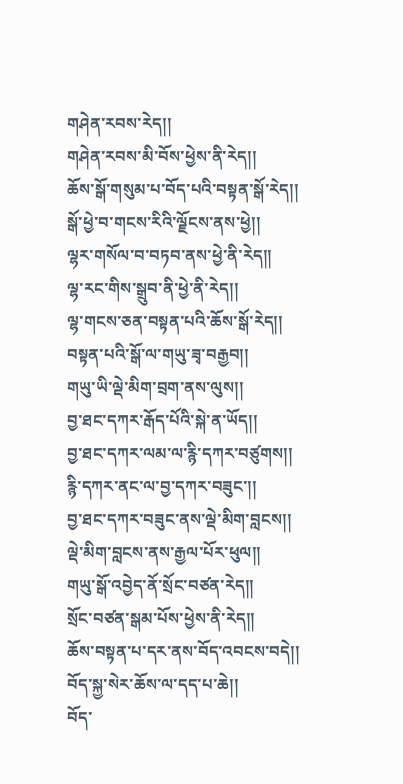གཤེན་རབས་རེད།།
གཤེན་རབས་མི་བོས་ཕྱེས་ནི་རེད།།
ཆོས་སྒོ་གསུམ་པ་བོད་པའི་བསྟན་སྒོ་རེད།།
སྒོ་ཕྱེ་བ་གངས་རིའི་ལྗོངས་ནས་ཕྱེ།།
ལྷར་གསོལ་བ་བཏབ་ནས་ཕྱེ་ནི་རེད།།
ལྷ་རང་གིས་སྒྲུབ་ནི་ཕྱེ་ནི་རེད།།
ལྷ་གངས་ཅན་བསྟན་པའི་ཆོས་སྒོ་རེད།།
བསྟན་པའི་སྒོ་ལ་གཡུ་ཟྭ་བརྒྱབ།།
གཡུ་ཡི་ལྡེ་མིག་བྲག་ནས་ལུས།།
བྱ་ཐང་དཀར་རྒོད་པོའི་སྐེ་ན་ཡོད།།
བྱ་ཐང་དཀར་ལམ་ལ་རྙི་དཀར་བཙུགས།།
རྙི་དཀར་ནང་ལ་བྱ་དཀར་བཟུང་།།
བྱ་ཐང་དཀར་བཟུང་ནས་ལྡེ་མིག་བླངས།།
ལྡེ་མིག་བླངས་ནས་རྒྱལ་པོར་ཕུལ།།
གཡུ་སྒོ་འབྱེད་ནོ་སྲོང་བཙན་རེད།།
སྲོང་བཙན་སྒམ་པོས་ཕྱེས་ནི་རེད།།
ཆོས་བསྟན་པ་དར་ནས་བོད་འབངས་བདེ།།
བོད་སྐྱ་སེར་ཆོས་ལ་དད་པ་ཆེ།།
བོད་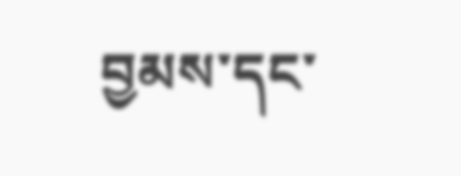བྱམས་དང་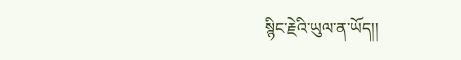སྙིང་རྗེའི་ཡུལ་ན་ཡོད།།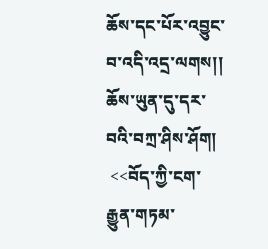ཆོས་དང་པོར་འབྱུང་བ་འདི་འདྲ་ལགས།།
ཆོས་ཡུན་དུ་དར་བའི་བཀྲ་ཤིས་ཤོག།
 <<བོད་ཀྱི་ངག་རྒྱུན་གཏམ་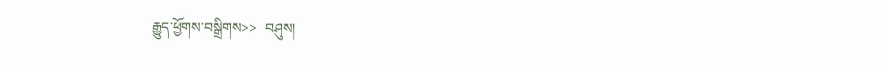རྒྱུད་ཕྱོགས་བསྒྲིགས>>  བཤུས།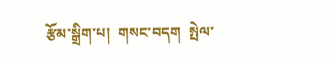རྩོམ་སྒྲིག་པ།  གསང་བདག  སྤེལ་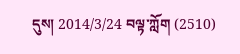དུས། 2014/3/24 བལྟ་ཀློག (2510)